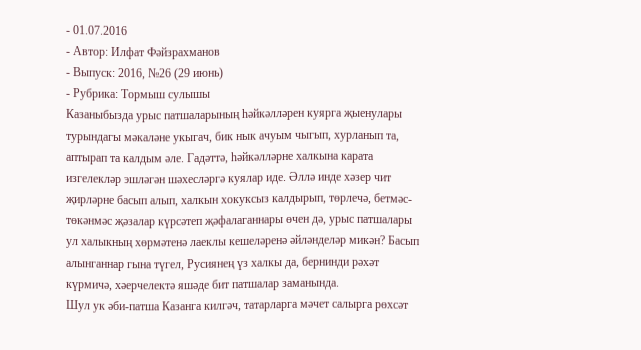- 01.07.2016
- Автор: Илфат Фәйзрахманов
- Выпуск: 2016, №26 (29 июнь)
- Рубрика: Тормыш сулышы
Казаныбызда урыс патшаларының һәйкәлләрен куярга җыенулары турындагы мәкаләне укыгач, бик нык ачуым чыгып, хурланып та, аптырап та калдым әле. Гадәттә, һәйкәлләрне халкына карата изгелекләр эшләгән шәхесләргә куялар иде. Әллә инде хәзер чит җирләрне басып алып, халкын хокуксыз калдырып, төрлечә, бетмәс-төкәнмәс җәзалар күрсәтеп җәфалаганнары өчен дә, урыс патшалары ул халыкның хөрмәтенә лаеклы кешеләренә әйләнделәр микән? Басып алынганнар гына түгел, Русиянең үз халкы да, бернинди рәхәт күрмичә, хәерчелектә яшәде бит патшалар заманында.
Шул ук әби-патша Казанга килгәч, татарларга мәчет салырга рөхсәт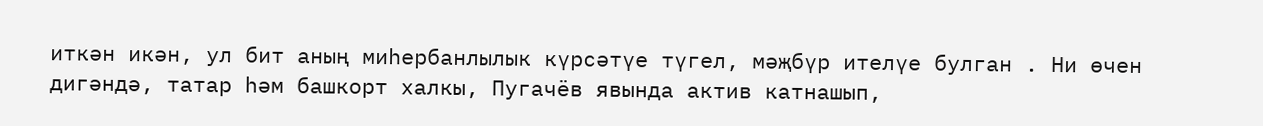иткән икән, ул бит аның миһербанлылык күрсәтүе түгел, мәҗбүр ителүе булган . Ни өчен дигәндә, татар һәм башкорт халкы, Пугачёв явында актив катнашып,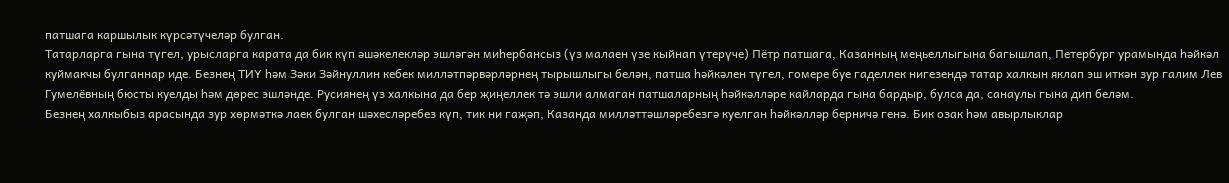патшага каршылык күрсәтүчеләр булган.
Татарларга гына түгел, урысларга карата да бик күп әшәкелекләр эшләгән миһербансыз (үз малаен үзе кыйнап үтерүче) Пётр патшага, Казанның меңьеллыгына багышлап, Петербург урамында һәйкәл куймакчы булганнар иде. Безнең ТИҮ һәм Зәки Зәйнуллин кебек милләтпәрвәрләрнең тырышлыгы белән, патша һәйкәлен түгел, гомере буе гаделлек нигезендә татар халкын яклап эш иткән зур галим Лев Гумелёвның бюсты куелды һәм дөрес эшләнде. Русиянең үз халкына да бер җиңеллек тә эшли алмаган патшаларның һәйкәлләре кайларда гына бардыр, булса да, санаулы гына дип беләм.
Безнең халкыбыз арасында зур хөрмәткә лаек булган шәхесләребез күп, тик ни гаҗәп, Казанда милләттәшләребезгә куелган һәйкәлләр берничә генә. Бик озак һәм авырлыклар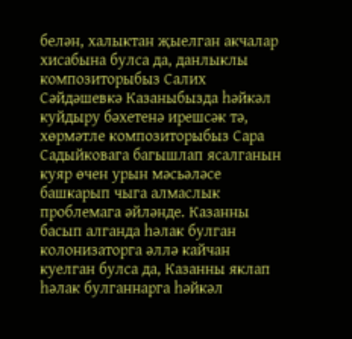белән, халыктан җыелган акчалар хисабына булса да, данлыклы композиторыбыз Салих Сәйдәшевкә Казаныбызда һәйкәл куйдыру бәхетенә ирешсәк тә, хөрмәтле композиторыбыз Сара Садыйковага багышлап ясалганын куяр өчен урын мәсьәләсе башкарып чыга алмаслык проблемага әйләнде. Казанны басып алганда һәлак булган колонизаторга әллә кайчан куелган булса да, Казанны яклап һәлак булганнарга һәйкәл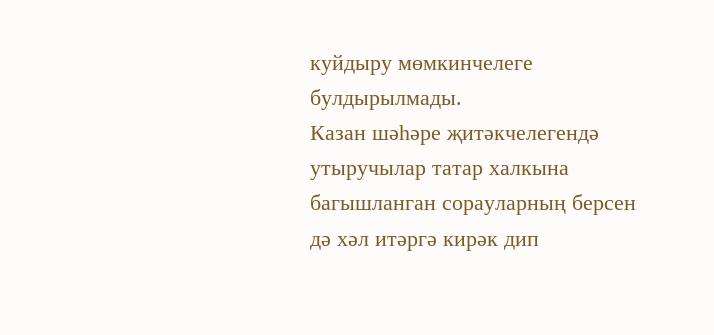куйдыру мөмкинчелеге булдырылмады.
Казан шәһәре җитәкчелегендә утыручылар татар халкына багышланган сорауларның берсен дә хәл итәргә кирәк дип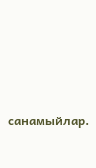санамыйлар.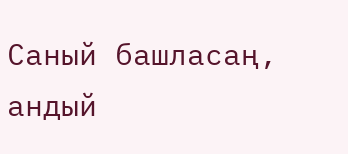Саный башласаң, андый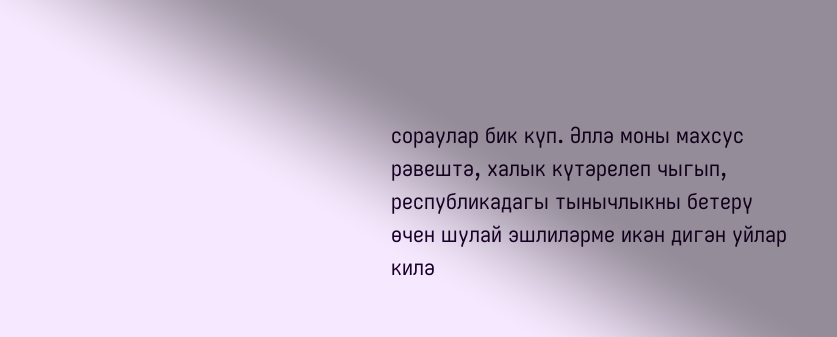сораулар бик күп. Әллә моны махсус рәвештә, халык күтәрелеп чыгып, республикадагы тынычлыкны бетерү өчен шулай эшлиләрме икән дигән уйлар килә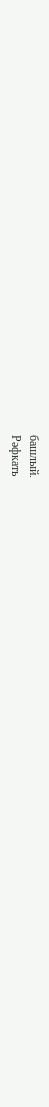башлый.
Рәфкать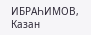ИБРАҺИМОВ,
Казан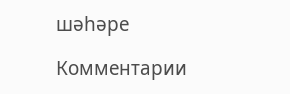шәһәре

Комментарии